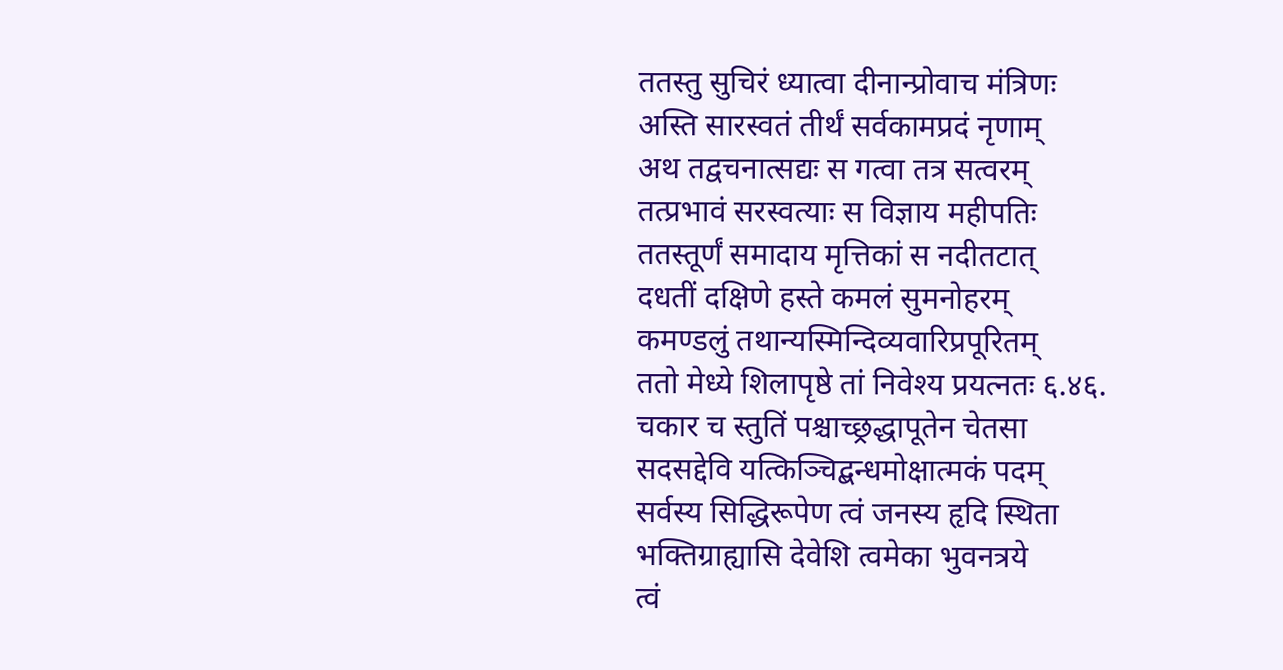ततस्तु सुचिरं ध्यात्वा दीनान्प्रोवाच मंत्रिणः
अस्ति सारस्वतं तीर्थं सर्वकामप्रदं नृणाम्
अथ तद्वचनात्सद्यः स गत्वा तत्र सत्वरम्
तत्प्रभावं सरस्वत्याः स विज्ञाय महीपतिः
ततस्तूर्णं समादाय मृत्तिकां स नदीतटात्
दधतीं दक्षिणे हस्ते कमलं सुमनोहरम्
कमण्डलुं तथान्यस्मिन्दिव्यवारिप्रपूरितम्
ततो मेध्ये शिलापृष्ठे तां निवेश्य प्रयत्नतः ६.४६.
चकार च स्तुतिं पश्चाच्छ्रद्धापूतेन चेतसा
सदसद्देवि यत्किञ्चिद्बन्धमोक्षात्मकं पदम्
सर्वस्य सिद्धिरूपेण त्वं जनस्य हृदि स्थिता
भक्तिग्राह्यासि देवेशि त्वमेका भुवनत्रये
त्वं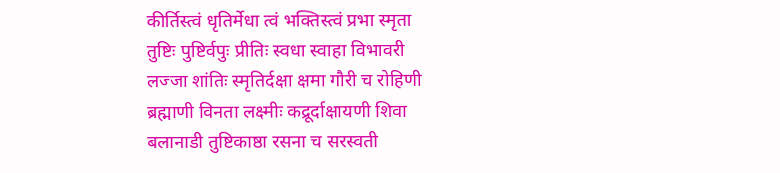कीर्तिस्त्वं धृतिर्मेधा त्वं भक्तिस्त्वं प्रभा स्मृता
तुष्टिः पुष्टिर्वपुः प्रीतिः स्वधा स्वाहा विभावरी
लज्जा शांतिः स्मृतिर्दक्षा क्षमा गौरी च रोहिणी
ब्रह्माणी विनता लक्ष्मीः कद्रूर्दाक्षायणी शिवा
बलानाडी तुष्टिकाष्ठा रसना च सरस्वती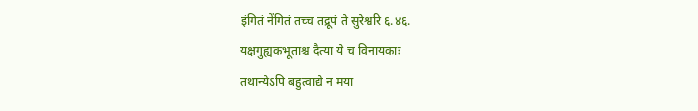इंगितं नेंगितं तच्च तद्रूपं ते सुरेश्वरि ६.४६.
यक्षगुह्यकभूताश्च दैत्या ये च विनायकाः
तथान्येऽपि बहुत्वाद्ये न मया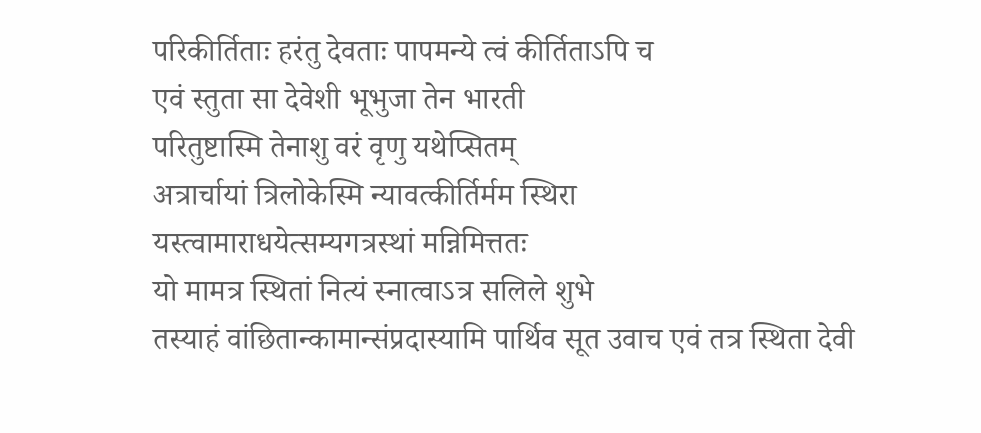परिकीर्तिताः हरंतु देवताः पापमन्ये त्वं कीर्तिताऽपि च
एवं स्तुता सा देवेशी भूभुजा तेन भारती
परितुष्टास्मि तेनाशु वरं वृणु यथेप्सितम्
अत्रार्चायां त्रिलोकेस्मि न्यावत्कीर्तिर्मम स्थिरा
यस्त्वामाराधयेत्सम्यगत्रस्थां मन्निमित्ततः
यो मामत्र स्थितां नित्यं स्नात्वाऽत्र सलिले शुभे
तस्याहं वांछितान्कामान्संप्रदास्यामि पार्थिव सूत उवाच एवं तत्र स्थिता देवी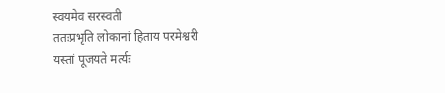स्वयमेव सरस्वती
ततःप्रभृति लोकानां हिताय परमेश्वरी
यस्तां पूजयते मर्त्यः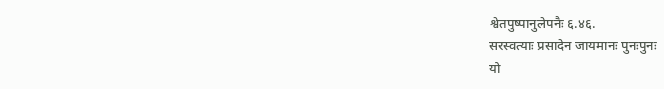श्वेतपुष्पानुलेपनैः ६.४६.
सरस्वत्याः प्रसादेन जायमानः पुनःपुनः
यो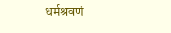धर्मश्रवणं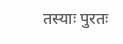तस्याः पुरतः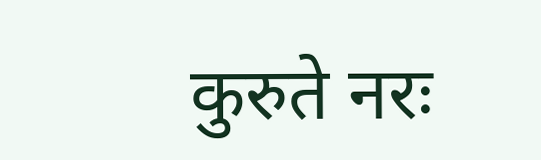कुरुते नरः